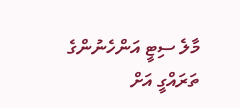މާލެ ސިޓީ އަންހެނުންގެ ތަރައްގީ އަށް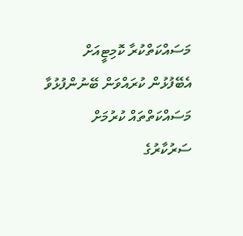މަސައްކަތްކުރާ ކޮމިޓީއަށް އެބޭފުޅުން ކުރައްވަން ބޭނުންފުޅުވާ މަސައްކަތްތައް ކުރުމަށް ސަރުކާރުގެ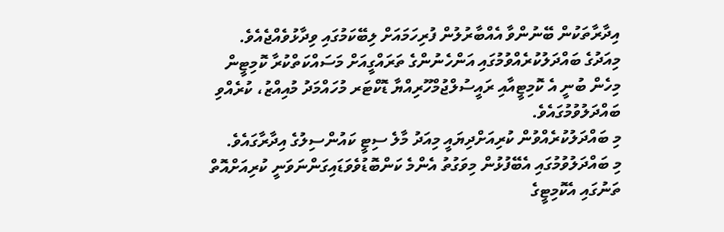އިދާރާތަކުން ބޭނުންވާ އެއްބާރުލުން ފުރިހަމައަށް ލިބޭކަމުގައި ވިދާޅުވެއްޖެއެވެ.
މިއަދުގެ ބައްދަލުކުރެއްވުމުގައި އަންހެނުންގެ ތަރައްގީއަށް މަސައްކަތްކުރާ ކޮމިޓީން މިހެން ބުނީ އެ ކޮމިޓީއާއި ރައީސުލްޖުމްހޫރިއްޔާ ޑޮކްޓަރ މުހައްމަދު މުއިއްޒު، ކުރެއްވި ބައްދަލުވުމުގައެވެ.
މި ބައްދަލުކުރެއްވުން ކުރިއަށްދިޔައީ މިއަދު މާލެ ސިޓީ ކައުންސިލުގެ އިދާރާގައެވެ.
މި ބައްދަލުވުމުގައި އެބޭފުޅުން މިވަގުތު އެންމެ ކަންބޮޑުވެވަޑައިގަންނަވަނީ ކުރިއަށްއޮތް ތަނުގައި އެކޮމިޓީގެ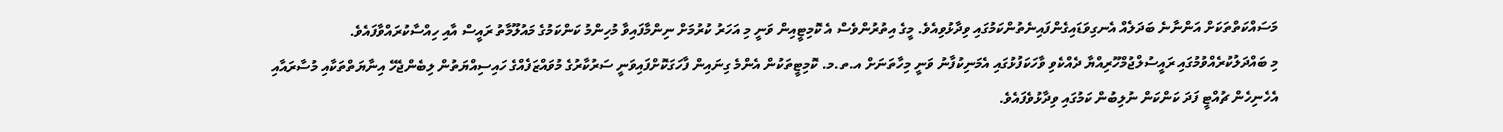މަސައްކަތްތަކަށް އަންނާނެ ބަދަލެއް އެނގިވަޑައިގެންފައިނެތުންކަމުގައި ވިދާޅުވިއެވެ. މީގެ އިތުރުންވެސް އެ ކޮމިޓީއިން ވަނީ މި އަހަރު ކުރުމަށް ނިންމާފައިވާ މުހިންމު ކަންކަމުގެ މައުލޫމާތު ރައީސް އާއި ހިއްސާކުރައްވާފައެވެ.
މި ބައްދަލުކުރެއްވުމުގައި ރައީސުލްޖުމްހޫރިއްޔާ ދެއްކެވި ވާހަކަފުޅުގައި އެމަނިކުފާނު ވަނީ މިހާތަނަށް އ.ތ.މ. ކޮމިޓީތަކުން އެންމެ ގިނައިން ފާހަގަކޮށްފައިވަނީ ސަރުކާރުގެ މުވައްޒަފެއްގެ ހައިސިއްޔަތުން ލިބެންޖެހޭ އިނާޔަތްތަކާއި މުސާރައާއި އެހެނިހެން ޗުއްޓީ ފަދަ ކަންކަން ނުލިބުން ކަމުގައި ވިދާޅުވެފައެވެ.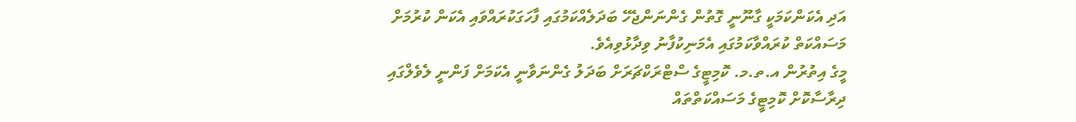އަދި އެކަންކަމަކީ ގާނޫނީ ގޮތުން ގެންނަންޖެހޭ ބަދަލެއްކަމުގައި ފާހަގަކުރައްވައި އެކަން ކުރުމަށް މަސައްކަތް ކުރައްވާކަމުގައި އެމަނިކުފާނު ވިދާޅުވިއެވެ.
މީގެ އިތުރުން އ.ތ.މ. ކޮމިޓީގެ ސްޓްރަކްޗަރަށް ބަދަލު ގެންނަވާނީ އެކަމަށް ފަންނީ ލެވެލްގައި ދިރާސާކޮށް ކޮމިޓީގެ މަސައްކަތްތައް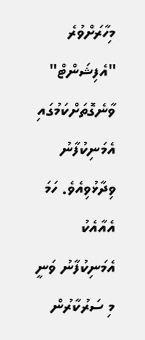މިހާރަށްވުރެ "އެފިޝަންޓް" ވާނެގޮތަށްކަމުގައި އެމަނިކުފާނު ވިދާޅުވިއެވެ. ހަމަ އެއާއެކު އެމަނިކުފާނު ވަނީ މި ސަރުކާރުން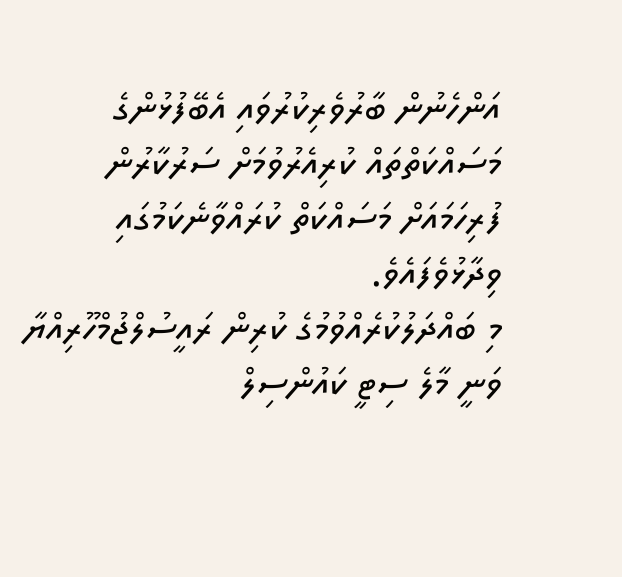އަންހެނުން ބާރުވެރިކުރުވައި އެބޭފުޅުންގެ މަސައްކަތްތައް ކުރިއެރުވުމަށް ސަރުކާރުން ފުރިހަމައަށް މަސައްކަތް ކުރައްވާނެކަމުގައި ވިދާޅުވެފައެވެ.
މި ބައްދަލުކުރެއްވުމުގެ ކުރިން ރައީސުލްޖުމްހޫރިއްޔާ ވަނީ މާލެ ސިޓީ ކައުންސިލް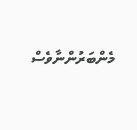މެންބަރުންނާވެސް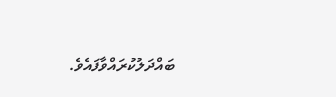ބައްދަލުކުރައްވާފައެވެ.